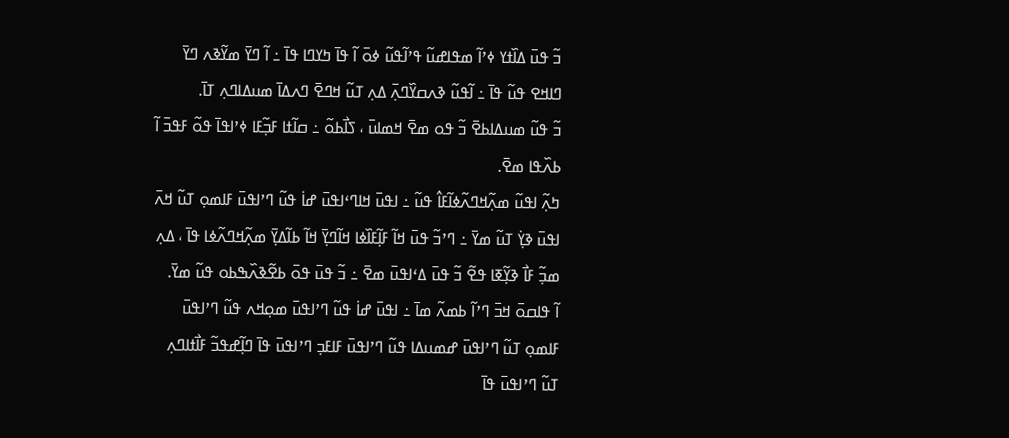ߏ߬ ߟߎ߫ ߡߊ߰ߙߌ ߦߴߊ߬ ߘߟߊߝߎ߬ ߟߴߊ߬ߟߎ߬ ߦߋ߫ ߊ߬ ߟߊ߫ ߤߌߣߊ ߟߊ߫ ߸ ߊ߬ ߣߌ߫ ߘߌ߬ߢߍ ߣߌ߫ ߣߊߞߐ ߟߎ߬ ߟߊ߫ ߸ ߊ߬ߟߎ߬ ߢߍߛߌ߰ߣߍ߲߫ ߡߍ߲ ߠߎ߬ ߞߣߐ߫ ߣߍߡߊ߫ ߘߎߡߊߣߍ߲ ߠߊ߫.
ߏ߬ ߟߎ߬ ߘߎߡߊߕߐ߫ ߏ߬ ߟߋ ߘߐ߫ ߞߘߊߎ߫ ، ߖߊ߯ߕߋ߬ ߸ ߛߊ߬ߙߊ ߓߏ߲߬ߓߊ ߦߴߊߟߊ߫ ߟߋ߬ ߓߟߏ߫ ߊ߬ ߕߍ߰ߟߊ ߘߐ߫.
ߤߍ߲߬ ߊߟߎ߬ ߘߍ߲߬ߞߣߍ߬ߦߊ߬ߓߊ߮ ߟߎ߬ ߸ ߊߟߎ߫ ߞߊߣߵߊߟߎ߫ ߝߊ߭ ߟߎ߬ ߣߴߊߟߎ߫ ߓߊߘߋ߲ ߠߎ߬ ߞߍ߫ ߊߟߎ߫ ߢߌ߲߭ ߠߎ߬ ߘߌ߫ ߸ ߣߴߏ߬ ߟߎ߫ ߞߊ߬ ߓߊ߲߬ߓߊ߰ߦߊ ߞߊ߬ߣߌ߲߫ ߞߊ߬ ߕߊ߬ߡߌ߲߫ ߘߍ߲߬ߞߣߍ߬ߦߊ ߟߊ߫ ، ߡߍ߲ ߘߏ߲߬ ߓߊ߯ ߢߌ߲߬ߧߊ ߟߐ߬ ߏ߬ ߟߎ߫ ߡߵߊߟߎ߫ ߘߐ߫ ߸ ߏ߬ ߟߎ߫ ߟߋ߫ ߕߐ߬ߢߍ߰ߒߕߋ ߟߎ߬ ߘߌ߫.
ߊ߬ ߟߊߛߋ߫ ߞߏ߫ ߣߴߊ߬ ߕߘߍ߬ ߘߊ߫ ߸ ߊߟߎ߫ ߝߊ߭ ߟߎ߬ ߣߴߊߟߎ߫ ߘߋ߲ߞߍ ߟߎ߬ ߣߴߊߟߎ߫ ߓߊߘߋ߲ ߠߎ߬ ߣߴߊߟߎ߫ ߝߘߎߡߊ ߟߎ߬ ߣߴߊߟߎ߫ ߓߊߓߏ߲ ߣߴߊߟߎ߫ ߟߊ߫ ߣߊ߲߬ߝߟߏ߬ ߓߊ߯ߙߊߣߍ߲ ߠߎ߬ ߣߴߊߟߎ߫ ߟߊ߫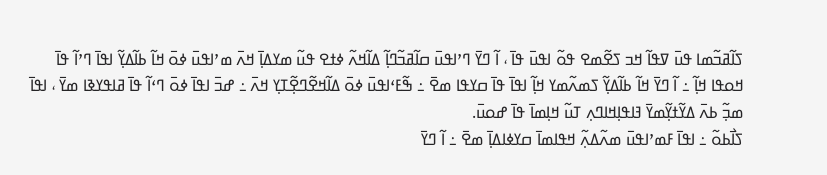ߖߊ߬ߥߏ߬ߘߊ ߟߎ߫ ߜߟߊ߬ ߞߏ ߖߐ߬ߘߐ ߟߋ߬ ߊߟߎ߫ ߟߊ߫ ، ߊ߬ ߣߌ߫ ߣߴߊߟߎ߫ ߛߊ߬ߥߏ߬ߣߊ߲߬ ߡߊ߬ߞߍ߬ ߦߙߐ ߟߎ߬ ߘߌߡߊ߲߫ ߞߍ߫ ߘߴߊߟߎ߫ ߦߋ߫ ߞߊ߬ ߕߊ߬ߡߌ߲߬ ߊߟߊ߫ ߣߴߊ߬ ߟߊ߫ ߞߋߟߊ ߞߊ߲߬ ߸ ߊ߬ ߣߌ߫ ߞߊ߬ ߕߊ߬ߡߌ߲߬ ߖߘߍ߬ߘߌ ߞߊ߲߬ ߊߟߊ߫ ߟߊ߫ ߛߌߟߊ ߘߐ߫ ߸ ߒ߬ߓߵߊߟߎ߫ ߦߋ߫ ߡߊ߬ߞߐ߬ߣߐ߲߬ߠߌ߲ ߞߍ߫ ߸ ߝߏ߫ ߊߟߊ߫ ߦߋ߫ ߣߵߊ߬ ߟߊ߫ ߥߊߟߌߢߊ ߘߌ߫ ، ߊߟߊ߫ ߘߏ߲߬ ߕߍ߫ ߡߌ߬ߙߌ߲߬ߘߌ߫ ߔߊߟߊ߲ߞߊߣߍ߲ ߠߎ߬ ߞߊ߲ߘߊ߫ ߟߊ߫ ߝߋߎ߫.
ߖߊ߯ߕߋ߬ ߸ ߊߟߊ߫ ߓߘߴߊߟߎ߫ ߘߍ߬ߡߍ߲߬ ߞߟߊߘߊ߫ ߛߌߦߊߡߊ߲߫ ߘߐ߫ ߸ ߊ߬ ߣߌ߫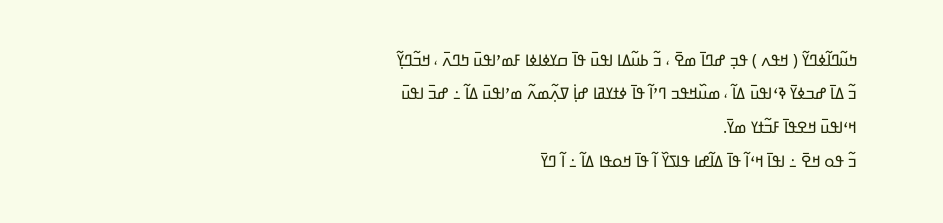ߤߎ߬ߣߊ߬ߦߣߌ߬ ( ߞߟߍ ) ߟߏ߲ ߝߣߊ߫ ߘߐ߫ ، ߏ߬ ߕߎ߬ߡߊ ߊߟߎ߫ ߟߊ߫ ߛߌߦߊߦߊ ߓߘߴߊߟߎ߫ ߤߣߍ߫ ، ߞߏ߬ߣߌ߲߬ ߏ߬ ߡߊ߫ ߝߏߦߌ߫ ߢߵߊߟߎ߫ ߡߊ߬ ، ߘߎ߰ߞߟߏ ߣߴߊ߬ ߟߊ߫ ߦߙߌߥߊ ߝߊ߲߭ ߜߍ߲߬ߘߍ߬ ߘߴߊߟߎ߫ ߡߊ߬ ߸ ߝߏ߫ ߊߟߎ߫ ߞߵߊߟߎ߫ ߞߐߟߊ߫ ߓߏ߬ߙߌ ߘߌ߫.
ߏ߬ ߟߋ ߞߐ߫ ߸ ߊߟߊ߫ ߞߵߊ߬ ߟߊ߫ ߡߊ߬ߝߊ ߟߊߖߌ߰ ߊ߬ ߟߊ߫ ߞߋߟߊ ߡߊ߬ ߸ ߊ߬ ߣߌ߫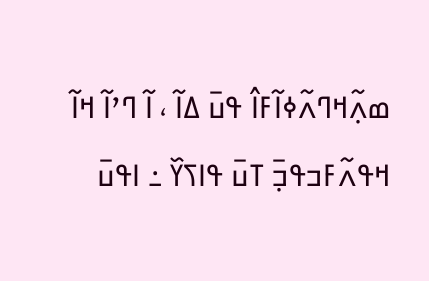ߘߍ߲߬ߞߣߍ߬ߦߊ߬ߓߊ߮ ߟߎ߫ ߡߊ߬ ، ߊ߬ ߣߴߊ߬ ߞߊ߬ ߞߟߍ߬ߓߏߟߏ߲߫ ߠߎ߫ ߟߊߖߌ߰ ߸ ߊߟߎ߫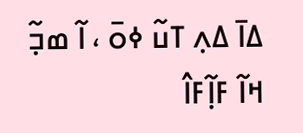ߡߊ߫ ߡߍ߲ ߠߎ߬ ߦߋ߫ ، ߊ߬ ߘߏ߲߬ ߞߊ߬ ߓߊ߲߬ߓߊ߮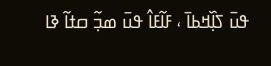ߟߎ߫ ߖߊ߲߰ߞߕߊ߫ ، ߓߊ߬ߓߊ߮ ߟߎ߫ ߘߏ߲߬ ߛߙߊ߬ ߢߊ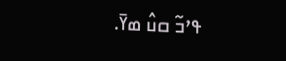ߟߴߏ߬ ߛߎ߮ ߘߌ߫.